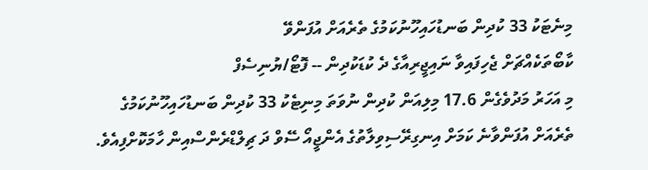މިނެޓަކު 33 ކުދިން ބަނޑުހައިހޫނުކަމުގެ ތެރެއަށް އުފަންވޭ
ކާބޯތަކެއްޗަށް ޖެހިފައިވާ ނައިޖީރިއާގެ ދެ ކުޑަކުދިން -- ފޮޓޯ/ޔުނިސެފް
މި އަހަރު މަދުވެގެން 17.6 މިލިއަން ކުދިން ނުވަތަ މިނިޓެކު 33 ކުދިން ބަނޑުހައިހޫނުކަމުގެ ތެރެއަށް އުފަންވާނެ ކަމަށް އިނގިރޭސިވިލާތުގެ އެންޖީއޯ ސޭވް ދަ ޗިލްޑްރެންސްއިން ހާމަކޮށްފިއެވެ.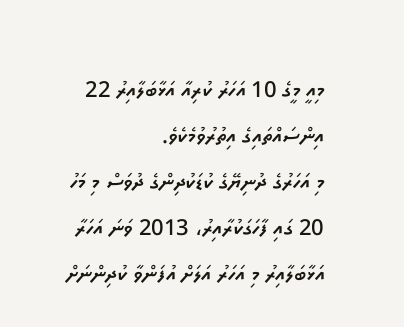މިއީ މީގެ 10 އަހަރު ކުރިއާ އަޅާބަލާއިރު 22 އިންސައްތައިގެ އިތުރުވުމެކެވެ.
މި އަހަރުގެ ދުނިޔޭގެ ކުޑަކުދިންގެ ދުވަސް މި މަހު 20 ގައި ފާހަގަކުރާއިރު، 2013 ވަނަ އަހަރާ އަޅާބަލާއިރު މި އަހަރު އަލަށް އުފަންވާ ކުދިންނަށް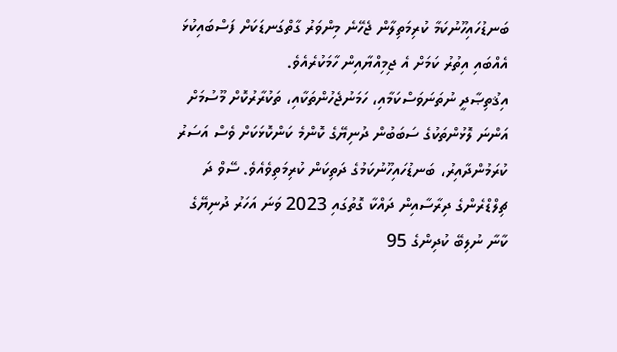ބަނޑުހައިހޫނުކަމާ ކުރިމަތިލާން ޖެހޭނެ މިންވަރު ގާތްގަނޑަކަށް ފަސްބައިކުޅަ އެއްބައި އިތުރު ކަމަށް އެ ޖިމިއްޔާއިން ހާމަކުރެއެވެ.
އިޤުތިޞާދީ ނުތަނަވަސްކަމާއި، ހަމަނުޖެހުންތަކާއި، ތަކުރާރުކޮށް މޫސުމަށް އަންނަ ލޮޅުންތަކުގެ ސަބަބުން ދުނިޔޭގެ ކޮންމެ ކަންކޮޅަކަށް ވެސް އަސަރު ކުރަމުންދާއިރު، ބަނޑުހައިހޫނުކަމުގެ ދަތިކަން ކުރިމަތިވެއެވެ. ސޭވް ދަ ޗިލްޑްރެންގެ ދިރާސާއިން ދައްކާ ގޮތުގައި 2023 ވަނަ އަހަރު ދުނިޔޭގެ ކާނާ ނުލިބޭ ކުދިންގެ 95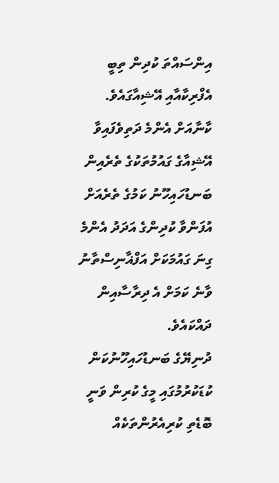އިންސައްތަ ކުދިން ތިބީ އެފްރިކާއާއި އޭޝިއާގައެވެ.
ކާނާއަށް އެންމެ ދަތިވެފައިވާ އޭޝިއާގެ ގައުމުތަކުގެ ތެރެއިން ބަނޑުހައިހޫނު ކަމުގެ ތެރެއަށް އުފަންވާ ކުދިންގެ އަދަދު އެންމެ ގިނަ ގައުމަކަށް އަފްޣާނިސްތާނު ވާނެ ކަމަށް އެ ދިރާސާއިން ދައްކައެވެ.
ދުނިޔޭގެ ބަނޑުހައިހޫނުކަން ކުޑަކުރުމުގައި މީގެ ކުރިން ވަނީ ބޮޑެތި ކުރިއެރުންތަކެއް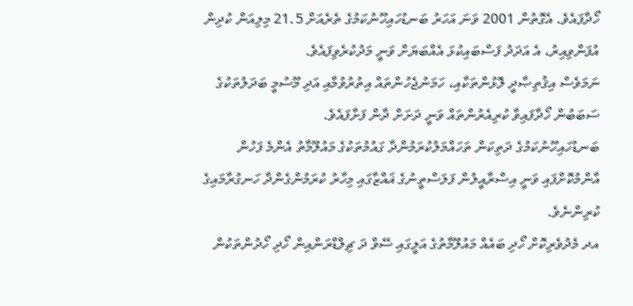ހޯދާފައެވެ. އެގޮތުން 2001 ވަނަ އަހަރު ބަނޑުހައިހޫނުކަމުގެ ތެރެއަށް 21.5 މިލިއަން ކުދިން އުފަންވިއިރު، އެ އަދަދު ފަސްބައިކުޅަ އެއްބަޔަށް ވަނީ މަދުކުރެވިފައެވެ.
ނަމަވެސް އިޤުތިޞާދީ ލޮޅުންތަކާއި، ހަމަނުޖެހުންތައް އިތުރުވުމާއި އަދި މޫސުމީ ބަދަލުތަކުގެ ސަބަބުން ހޯދާފައިވާ ކުރިއެރުންތައް ވަނީ ދަށަށް ދާން ފަށާފައެވެ.
ބަނޑުހައިހޫނުކަމުގެ ދަތިކަން ތަހައްމަލުކުރަމުންދާ ގައުމުތަކުގެ މައުލޫމާތު އެންމެ ފަހުން އާންމުކޮށްފައި ވަނީ އިސްރާއީލުން ފަލަސްތީނުގެ ޣައްޒާގައި މިހާރު ކުރަމުންގެންދާ ހަނގުރާމައިގެ ކުރިންނެވެ.
އދ މެދުވެރިކޮށް ހޯދި ބައެއް މައުލޫމާތުގެ އަލީގައި ސޭވް ދަ ޗިލްޑްރަންއިން ހޯދި ހޯދުންތަކުން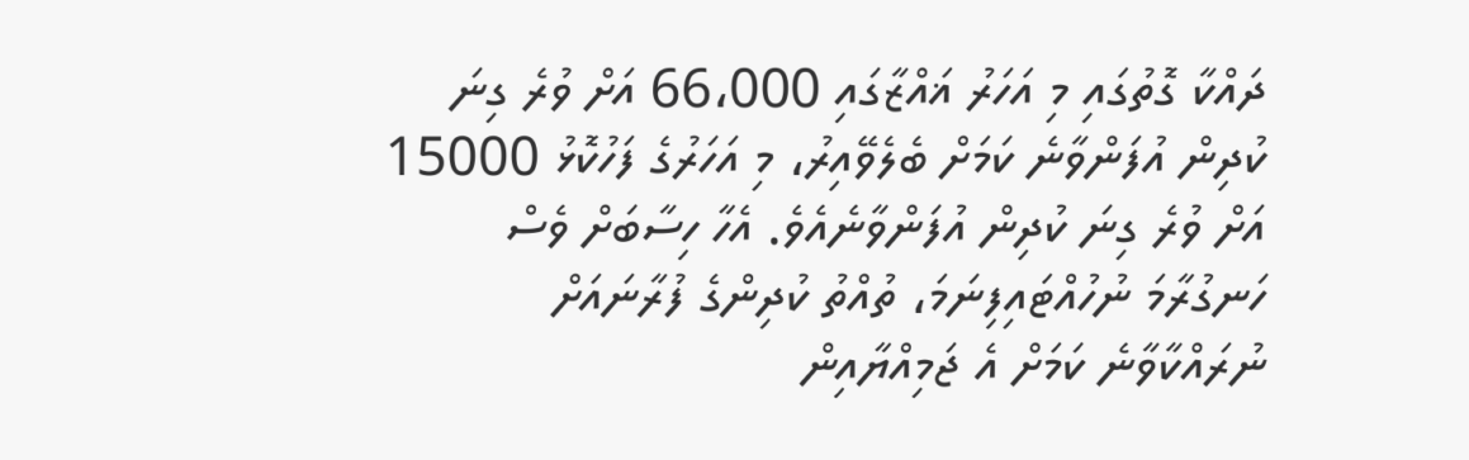ދައްކާ ގޮތުގައި މި އަހަރު ޣައްޒާގައި 66،000 އަށް ވުރެ ގިނަ ކުދިން އުފަންވާނެ ކަމަށް ބެލެވޭއިރު، މި އަހަރުގެ ފަހުކޮޅު 15000 އަށް ވުރެ ގިނަ ކުދިން އުފަންވާނެއެވެ. އެހާ ހިސާބަށް ވެސް ހަނގުރާމަ ނުހުއްޓައިފިނަމަ، ތުއްތު ކުދިންގެ ފުރާނައަށް ނުރައްކާވާނެ ކަމަށް އެ ޖަމިއްޔާއިން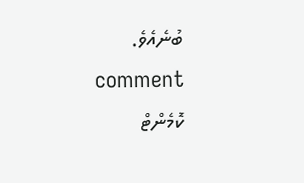ބުނެއެވެ.
comment ކޮމެންޓް